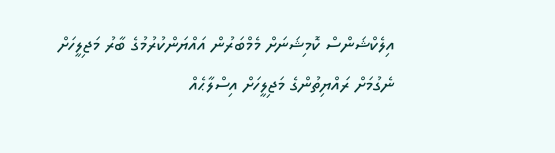އިލެކްޝަންސް ކޮމިޝަނަށް މެމްބަރުން އައްޔަންކުރުމުގެ ބާރު މަޖިލީހަށް ނެގުމަށް ރައްޔިތުންގެ މަޖިލީހަށް އިސްލާޙެއް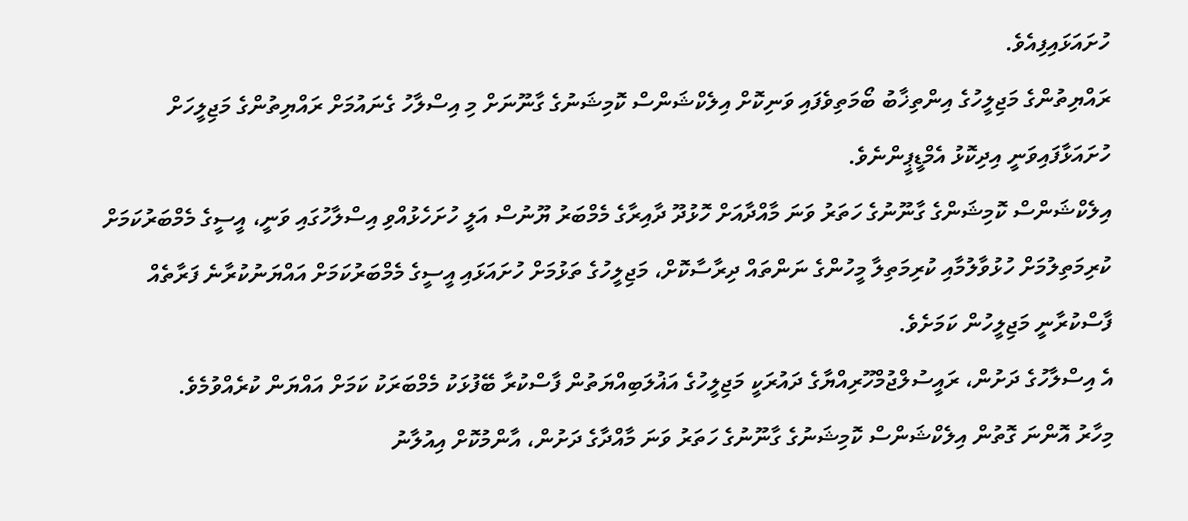ހުށައަޅައިފިއެވެ.
ރައްޔިތުންގެ މަޖިލީހުގެ އިންތިޚާބު ބޯމަތިވެފައި ވަނިކޮށް އިލެކްޝަންސް ކޮމިޝަނުގެ ގާނޫނަށް މި އިސްލާހު ގެނައުމަށް ރައްޔިތުންގެ މަޖިލީހަށް ހުށައަޅާފައިވަނީ އިދިކޮޅު އެމްޑީޕީންނެވެ.
އިލެކްޝަންސް ކޮމިޝަންގެ ގާނޫނުގެ ހަތަރު ވަނަ މާއްދާއަށް ހޮޅުދޫ ދާއިރާގެ މެމްބަރު ޔޫނުސް އަލީ ހުށަހެޅުއްވި އިސްލާހުގައި ވަނީ، އީސީގެ މެމްބަރުކަމަށް ކުރިމަތިލުމަށް ހުޅުވާލުމާއި ކުރިމަތިލާ މީހުންގެ ނަންތައް ދިރާސާކޮށް، މަޖިލީހުގެ ތަޅުމަށް ހުށައަޅައި އީސީގެ މެމްބަރުކަމަށް އައްޔަނުކުރާނެ ފަރާތެއް ފާސްކުރާނީ މަޖިލީހުން ކަމަށެވެ.
އެ އިސްލާހުގެ ދަށުން، ރައީސުލްޖުމްހޫރިއްޔާގެ ދައުރަކީ މަޖިލީހުގެ އަޣުލަބިއްޔަތުން ފާސްކުރާ ބޭފުޅަކު މެމްބަރަކު ކަމަށް އައްޔަން ކުރެއްވުމެވެ.
މިހާރު އޮންނަ ގޮތުން އިލެކްޝަންސް ކޮމިޝަނުގެ ގާނޫނުގެ ހަތަރު ވަނަ މާއްދާގެ ދަށުން، އާންމުކޮށް އިއުލާނު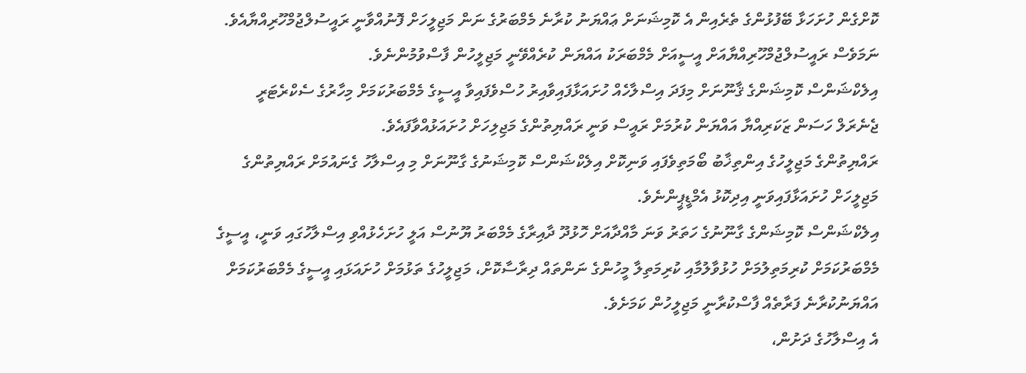ކޮށްގެން ހުށަހަޅާ ބޭފުޅުންގެ ތެރެއިން އެ ކޮމިޝަނަށް ޢައްޔަނު ކުރާނެ މެމްބަރުގެ ނަން މަޖިލީހަށް ފޮނުއްވާނީ ރައީސުލްޖުމްހޫރިއްޔާއެވެ.
ނަމަވެސް ރައީސުލްޖުމްހޫރިއްޔާއަށް އީސީއަށް މެމްބަރަކު އައްޔަން ކުރެއްވޭނީ މަޖިލީހުން ފާސްވުމުންނެވެ.
އިލެކްޝަންސް ކޮމިޝަންގެ ޤާނޫނަށް މިފަދަ އިސްލާހެއް ހުށައަޅާފައިވާއިރު ހުސްވެފައިވާ އީސީގެ މެމްބަރުކަމަށް މިހާރުގެ ސެކްރެޓަރީ ޖެނެރަލް ހަސަން ޒަކަރިއްޔާ އައްޔަން ކުރުމަށް ރައީސް ވަނީ ރައްޔިތުންގެ މަޖިލިހަށް ހުށައަޅުއްވާފައެވެ.
ރައްޔިތުންގެ މަޖިލީހުގެ އިންތިޚާބު ބޯމަތިވެފައި ވަނިކޮށް އިލެކްޝަންސް ކޮމިޝަނުގެ ގާނޫނަށް މި އިސްލާހު ގެނައުމަށް ރައްޔިތުންގެ މަޖިލީހަށް ހުށައަޅާފައިވަނީ އިދިކޮޅު އެމްޑީޕީންނެވެ.
އިލެކްޝަންސް ކޮމިޝަންގެ ގާނޫނުގެ ހަތަރު ވަނަ މާއްދާއަށް ހޮޅުދޫ ދާއިރާގެ މެމްބަރު ޔޫނުސް އަލީ ހުށަހެޅުއްވި އިސްލާހުގައި ވަނީ، އީސީގެ މެމްބަރުކަމަށް ކުރިމަތިލުމަށް ހުޅުވާލުމާއި ކުރިމަތިލާ މީހުންގެ ނަންތައް ދިރާސާކޮށް، މަޖިލީހުގެ ތަޅުމަށް ހުށައަޅައި އީސީގެ މެމްބަރުކަމަށް އައްޔަނުކުރާނެ ފަރާތެއް ފާސްކުރާނީ މަޖިލީހުން ކަމަށެވެ.
އެ އިސްލާހުގެ ދަށުން،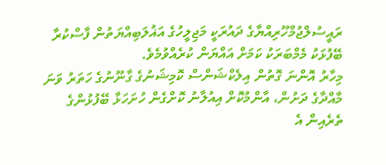ރައީސުލްޖުމްހޫރިއްޔާގެ ދައުރަކީ މަޖިލީހުގެ އަޣުލަބިއްޔަތުން ފާސްކުރާ ބޭފުޅަކު މެމްބަރަކު ކަމަށް އައްޔަން ކުރެއްވުމެވެ.
މިހާރު އޮންނަ ގޮތުން އިލެކްޝަންސް ކޮމިޝަނުގެ ގާނޫނުގެ ހަތަރު ވަނަ މާއްދާގެ ދަށުން، އާންމުކޮށް އިއުލާނު ކޮށްގެން ހުށަހަޅާ ބޭފުޅުންގެ ތެރެއިން އެ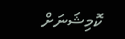ކޮމިޝަނަށް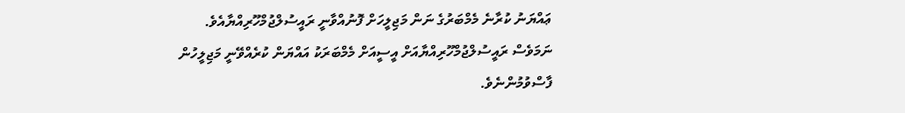ޢައްޔަނު ކުރާނެ މެމްބަރުގެ ނަން މަޖިލީހަށް ފޮނުއްވާނީ ރައީސުލްޖުމްހޫރިއްޔާއެވެ.
ނަމަވެސް ރައީސުލްޖުމްހޫރިއްޔާއަށް އީސީއަށް މެމްބަރަކު އައްޔަން ކުރެއްވޭނީ މަޖިލީހުން ފާސްވުމުންނެވެ.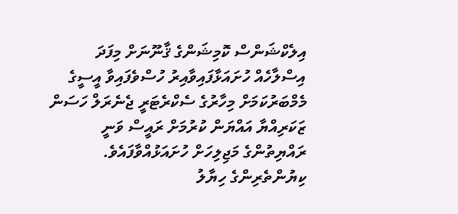އިލެކްޝަންސް ކޮމިޝަންގެ ޤާނޫނަށް މިފަދަ އިސްލާހެއް ހުށައަޅާފައިވާއިރު ހުސްވެފައިވާ އީސީގެ މެމްބަރުކަމަށް މިހާރުގެ ސެކްރެޓަރީ ޖެނެރަލް ހަސަން ޒަކަރިއްޔާ އައްޔަން ކުރުމަށް ރައީސް ވަނީ ރައްޔިތުންގެ މަޖިލިހަށް ހުށައަޅުއްވާފައެވެ.
ކިޔުންތެރިންގެ ހިޔާލު